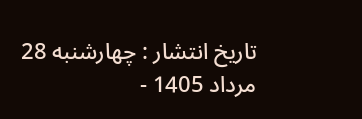تاریخ انتشار : چهارشنبه 28 مرداد 1405 -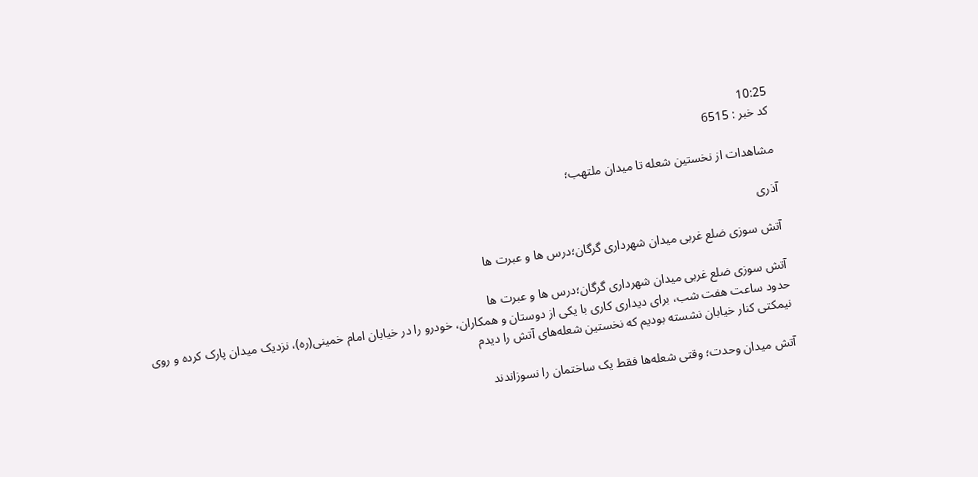10:25
کد خبر : 6515

مشاهدات از نخستین شعله تا میدان ملتهب؛

آذری

آتش سوزی ضلع غربی میدان شهرداری گرگان؛درس ها و عبرت ها

آتش سوزی ضلع غربی میدان شهرداری گرگان؛درس ها و عبرت ها
حدود ساعت هفت شب، برای دیداری کاری با یکی از دوستان و همکاران، خودرو را در خیابان امام خمینی(ره)، نزدیک میدان پارک کرده و روی نیمکتی کنار خیابان نشسته بودیم که نخستین شعله‌های آتش را دیدم

آتش میدان وحدت؛ وقتی شعله‌ها فقط یک ساختمان را نسوزاندند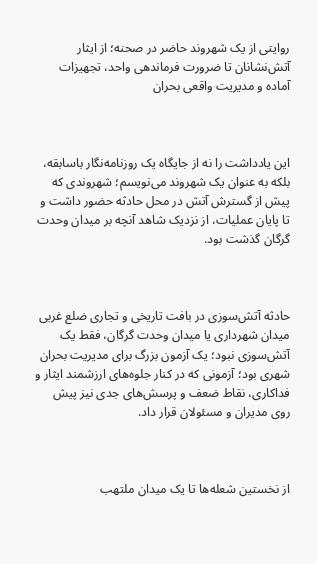روایتی از یک شهروند حاضر در صحنه؛ از ایثار آتش‌نشانان تا ضرورت فرماندهی واحد، تجهیزات آماده و مدیریت واقعی بحران



این یادداشت را نه از جایگاه یک روزنامه‌نگار باسابقه، بلکه به عنوان یک شهروند می‌نویسم؛ شهروندی که پیش از گسترش آتش در محل حادثه حضور داشت و تا پایان عملیات، از نزدیک شاهد آنچه بر میدان وحدت گرگان گذشت بود.



حادثه آتش‌سوزی در بافت تاریخی و تجاری ضلع غربی میدان شهرداری یا میدان وحدت گرگان، فقط یک آتش‌سوزی نبود؛ یک آزمون بزرگ برای مدیریت بحران شهری بود؛ آزمونی که در کنار جلوه‌های ارزشمند ایثار و فداکاری، نقاط ضعف و پرسش‌های جدی نیز پیش روی مدیران و مسئولان قرار داد.



از نخستین شعله‌ها تا یک میدان ملتهب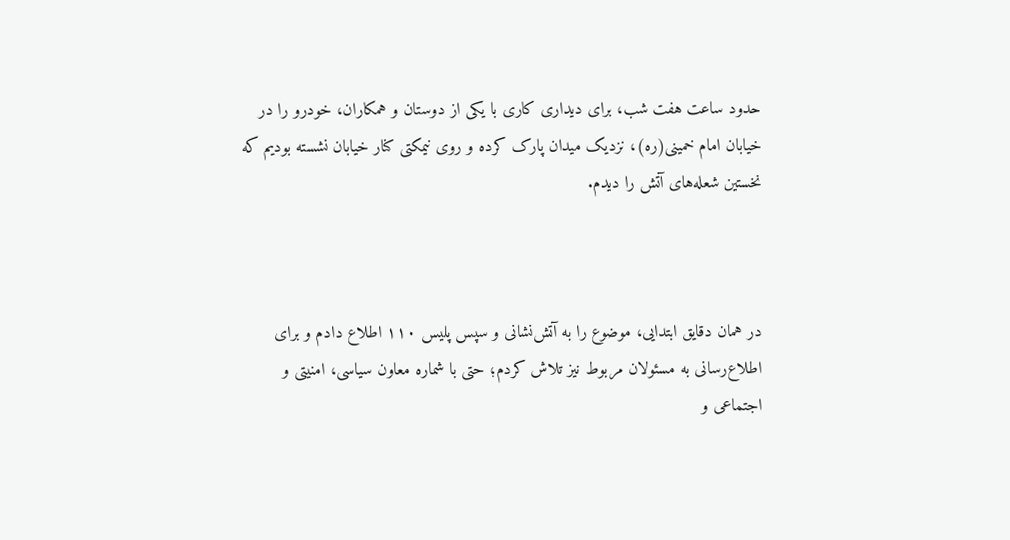حدود ساعت هفت شب، برای دیداری کاری با یکی از دوستان و همکاران، خودرو را در خیابان امام خمینی(ره)، نزدیک میدان پارک کرده و روی نیمکتی کنار خیابان نشسته بودیم که نخستین شعله‌های آتش را دیدم.



در همان دقایق ابتدایی، موضوع را به آتش‌نشانی و سپس پلیس ۱۱۰ اطلاع دادم و برای اطلاع‌رسانی به مسئولان مربوط نیز تلاش کردم؛ حتی با شماره معاون سیاسی، امنیتی و اجتماعی و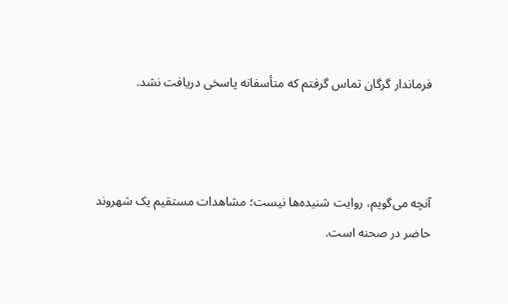فرماندار گرگان تماس گرفتم که متأسفانه پاسخی دریافت نشد.



آنچه می‌گویم، روایت شنیده‌ها نیست؛ مشاهدات مستقیم یک شهروند حاضر در صحنه است.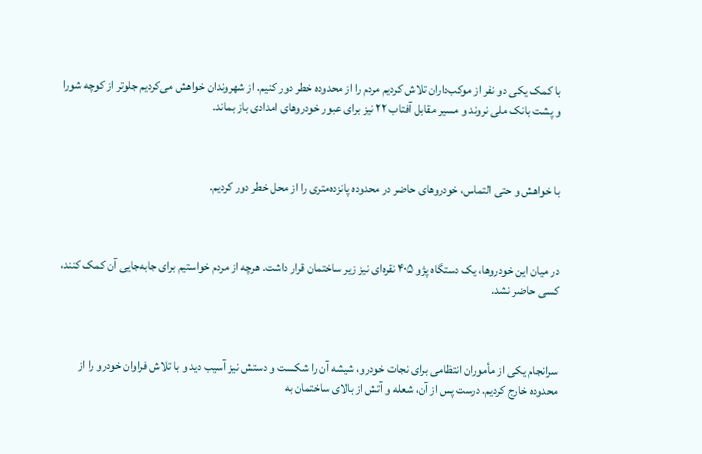با کمک یکی دو نفر از موکب‌داران تلاش کردیم مردم را از محدوده خطر دور کنیم. از شهروندان خواهش می‌کردیم جلوتر از کوچه شورا و پشت بانک ملی نروند و مسیر مقابل آفتاب ۲۲ نیز برای عبور خودروهای امدادی باز بماند.



با خواهش و حتی التماس، خودروهای حاضر در محدوده پانزده‌متری را از محل خطر دور کردیم.



در میان این خودروها، یک دستگاه پژو ۴۰۵ نقره‌ای نیز زیر ساختمان قرار داشت. هرچه از مردم خواستیم برای جابه‌جایی آن کمک کنند، کسی حاضر نشد.



سرانجام یکی از مأموران انتظامی برای نجات خودرو، شیشه آن را شکست و دستش نیز آسیب دید و با تلاش فراوان خودرو را از محدوده خارج کردیم. درست پس از آن، شعله و آتش از بالای ساختمان به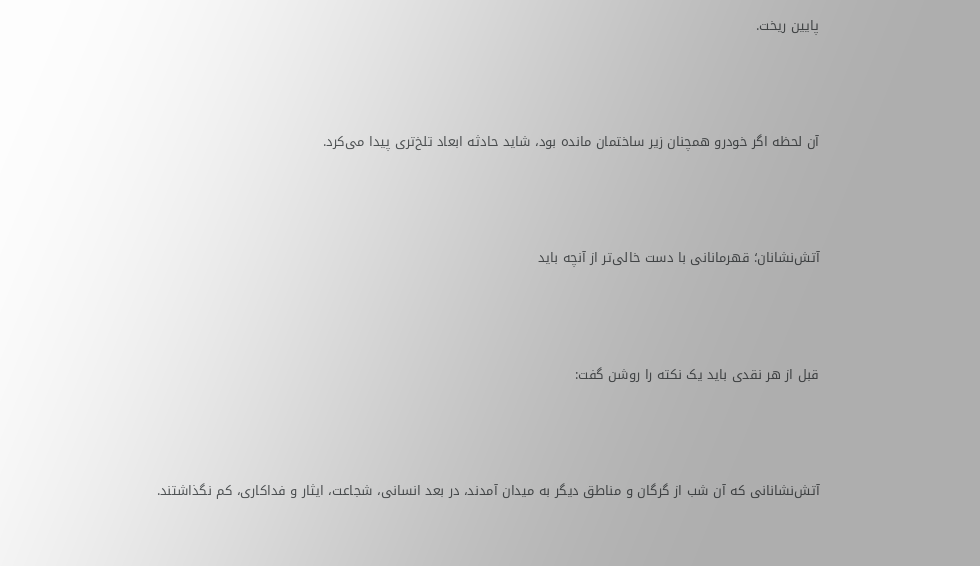پایین ریخت.



آن لحظه اگر خودرو همچنان زیر ساختمان مانده بود، شاید حادثه ابعاد تلخ‌تری پیدا می‌کرد.



آتش‌نشانان؛ قهرمانانی با دست خالی‌تر از آنچه باید



قبل از هر نقدی باید یک نکته را روشن گفت:



آتش‌نشانانی که آن شب از گرگان و مناطق دیگر به میدان آمدند، در بعد انسانی، شجاعت، ایثار و فداکاری، کم نگذاشتند.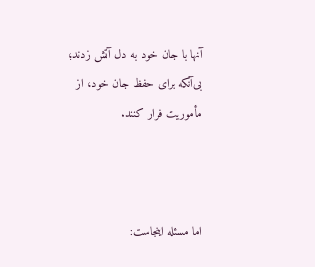آنها با جان خود به دل آتش زدند؛ بی‌آنکه برای حفظ جان خود، از مأموریت فرار کنند.



اما مسئله اینجاست: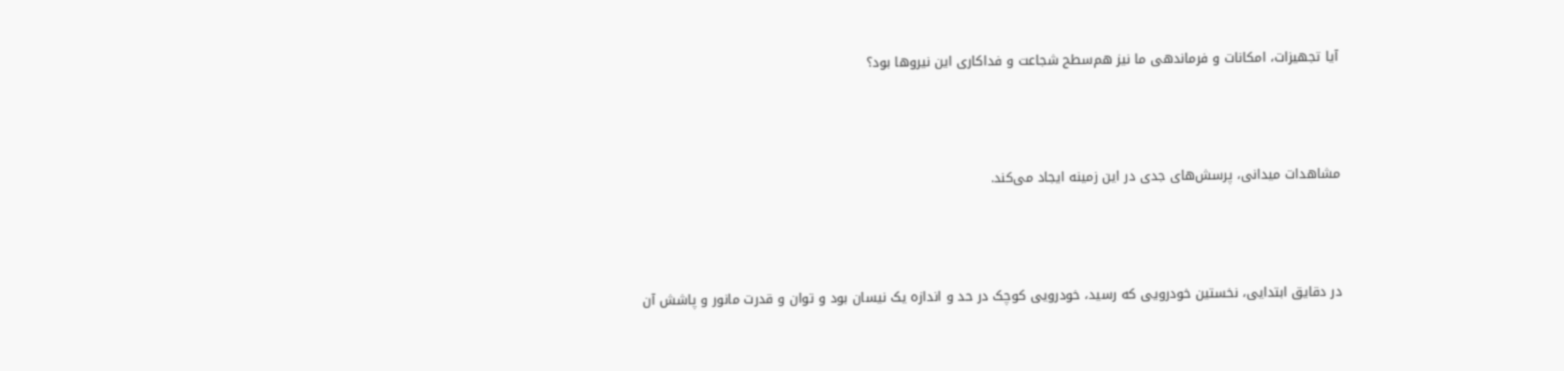آیا تجهیزات، امکانات و فرماندهی ما نیز هم‌سطح شجاعت و فداکاری این نیروها بود؟



مشاهدات میدانی، پرسش‌های جدی در این زمینه ایجاد می‌کند.



در دقایق ابتدایی، نخستین خودرویی که رسید، خودرویی کوچک در حد و اندازه یک نیسان بود و توان و قدرت مانور و پاشش آن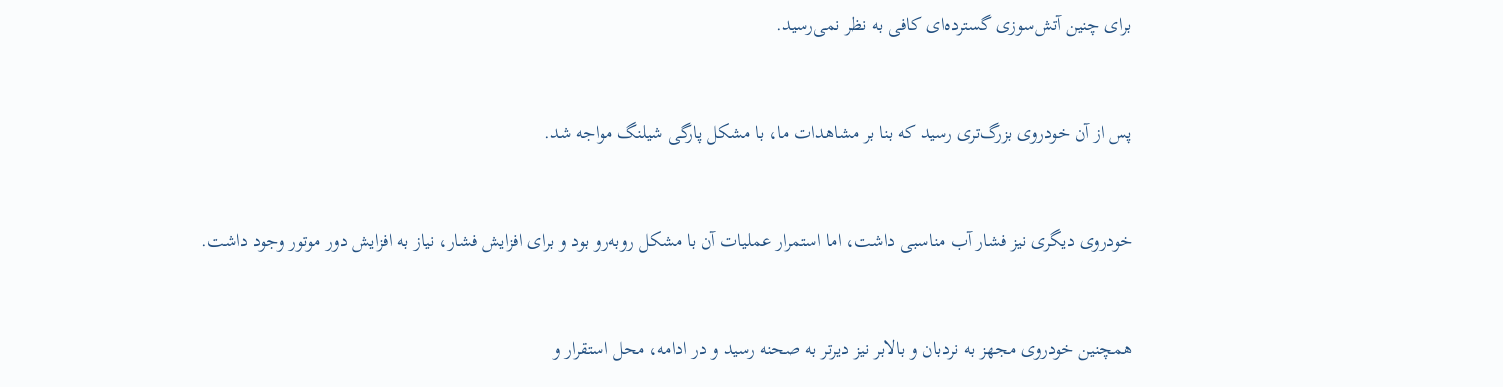برای چنین آتش‌سوزی گسترده‌ای کافی به نظر نمی‌رسید.



پس از آن خودروی بزرگ‌تری رسید که بنا بر مشاهدات ما، با مشکل پارگی شیلنگ مواجه شد.



خودروی دیگری نیز فشار آب مناسبی داشت، اما استمرار عملیات آن با مشکل روبه‌رو بود و برای افزایش فشار، نیاز به افزایش دور موتور وجود داشت.



همچنین خودروی مجهز به نردبان و بالابر نیز دیرتر به صحنه رسید و در ادامه، محل استقرار و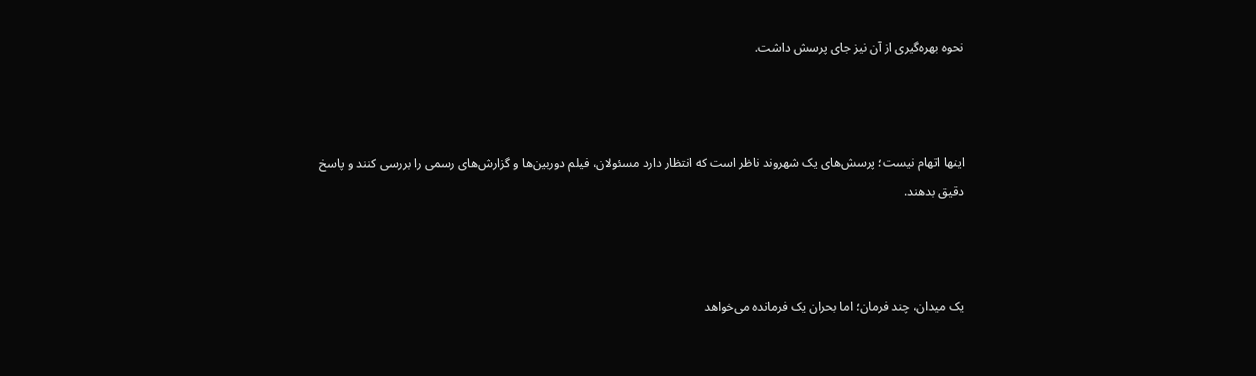نحوه بهره‌گیری از آن نیز جای پرسش داشت.



اینها اتهام نیست؛ پرسش‌های یک شهروند ناظر است که انتظار دارد مسئولان، فیلم دوربین‌ها و گزارش‌های رسمی را بررسی کنند و پاسخ دقیق بدهند.



یک میدان، چند فرمان؛ اما بحران یک فرمانده می‌خواهد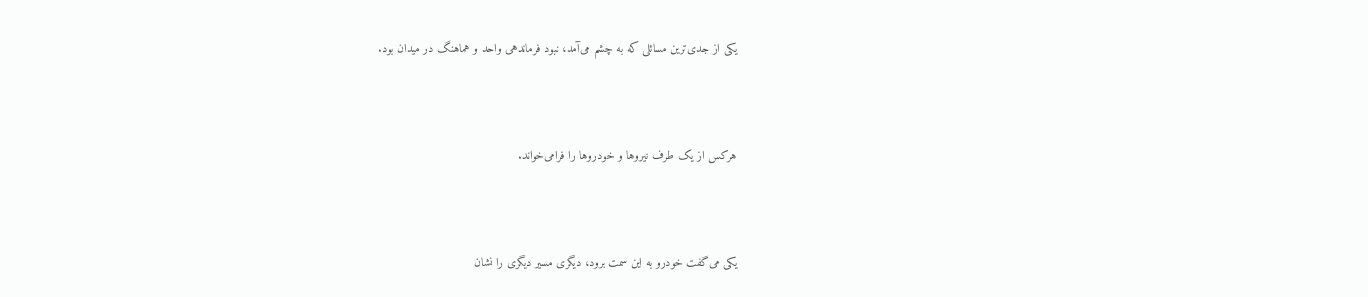یکی از جدی‌ترین مسائلی که به چشم می‌آمد، نبود فرماندهی واحد و هماهنگ در میدان بود.



هرکس از یک طرف نیروها و خودروها را فرامی‌خواند.



یکی می‌گفت خودرو به این سمت برود، دیگری مسیر دیگری را نشان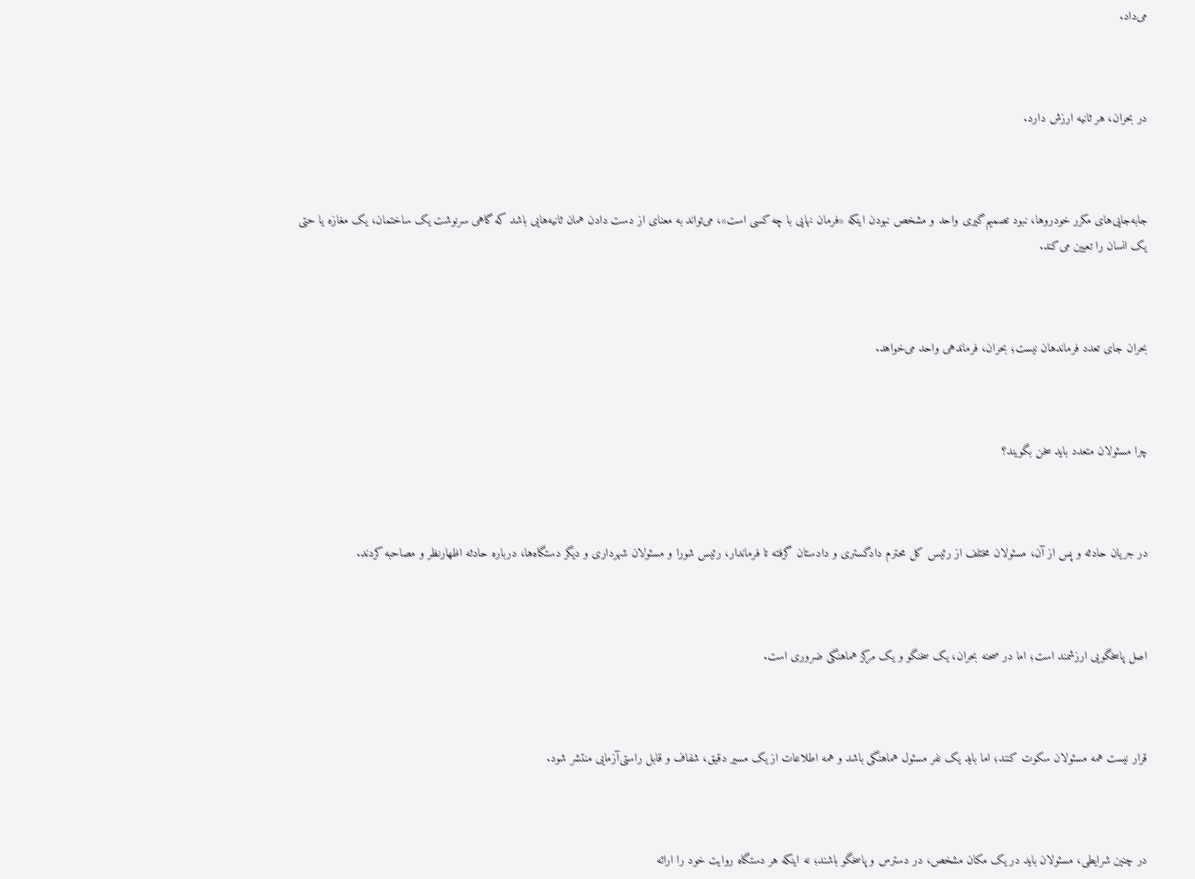می‌داد.



در بحران، هر ثانیه ارزش دارد.



جابه‌جایی‌های مکرر خودروها، نبود تصمیم‌گیری واحد و مشخص نبودن اینکه «فرمان نهایی با چه کسی است»، می‌تواند به معنای از دست دادن همان ثانیه‌هایی باشد که گاهی سرنوشت یک ساختمان، یک مغازه یا حتی یک انسان را تعیین می‌کند.



بحران جای تعدد فرماندهان نیست؛ بحران، فرماندهی واحد می‌خواهد.



چرا مسئولان متعدد باید سخن بگویند؟



در جریان حادثه و پس از آن، مسئولان مختلف از رئیس کل محترم دادگستری و دادستان گرفته تا فرماندار، رئیس شورا و مسئولان شهرداری و دیگر دستگاه‌ها، درباره حادثه اظهارنظر و مصاحبه کردند.



اصل پاسخگویی ارزشمند است؛ اما در صحنه بحران، یک سخنگو و یک مرکز هماهنگی ضروری است.



قرار نیست همه مسئولان سکوت کنند؛ اما باید یک نفر مسئول هماهنگی باشد و همه اطلاعات از یک مسیر دقیق، شفاف و قابل راستی‌آزمایی منتشر شود.



در چنین شرایطی، مسئولان باید در یک مکان مشخص، در دسترس و پاسخگو باشند؛ نه اینکه هر دستگاه روایت خود را ارائه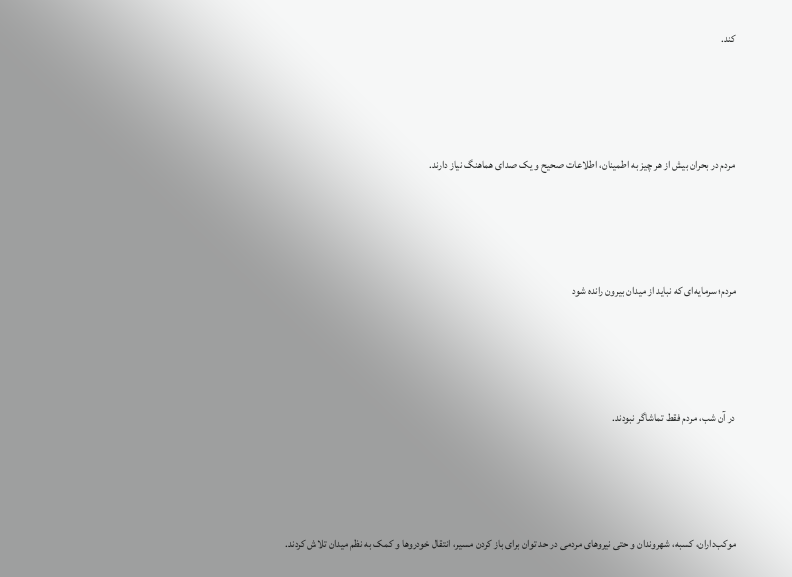کند.



مردم در بحران بیش از هر چیز به اطمینان، اطلاعات صحیح و یک صدای هماهنگ نیاز دارند.



مردم؛ سرمایه‌ای که نباید از میدان بیرون رانده شود



در آن شب، مردم فقط تماشاگر نبودند.



موکب‌داران، کسبه، شهروندان و حتی نیروهای مردمی در حد توان برای باز کردن مسیر، انتقال خودروها و کمک به نظم میدان تلاش کردند.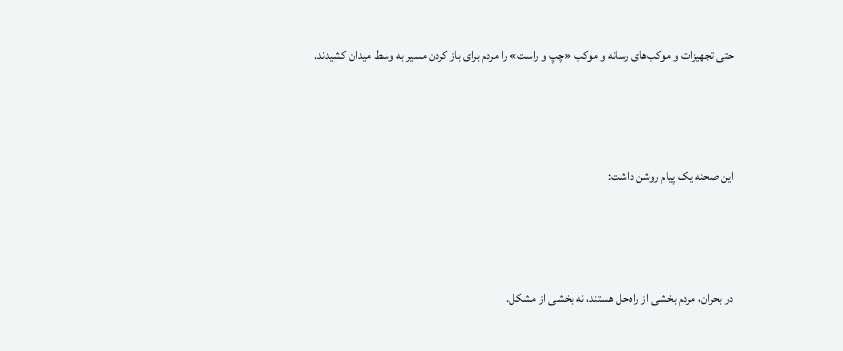حتی تجهیزات و موکب‌های رسانه و موکب «چپ و راست» را مردم برای باز کردن مسیر به وسط میدان کشیدند.



این صحنه یک پیام روشن داشت:



در بحران، مردم بخشی از راه‌حل هستند، نه بخشی از مشکل.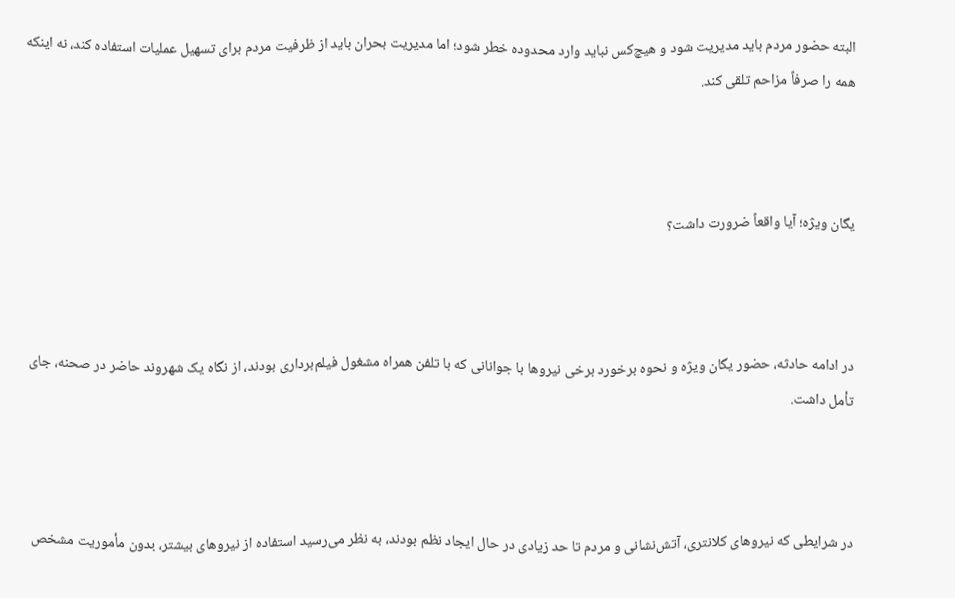البته حضور مردم باید مدیریت شود و هیچ‌کس نباید وارد محدوده خطر شود؛ اما مدیریت بحران باید از ظرفیت مردم برای تسهیل عملیات استفاده کند، نه اینکه همه را صرفاً مزاحم تلقی کند.



یگان ویژه؛ آیا واقعاً ضرورت داشت؟



در ادامه حادثه، حضور یگان ویژه و نحوه برخورد برخی نیروها با جوانانی که با تلفن همراه مشغول فیلم‌برداری بودند، از نگاه یک شهروند حاضر در صحنه، جای تأمل داشت.



در شرایطی که نیروهای کلانتری، آتش‌نشانی و مردم تا حد زیادی در حال ایجاد نظم بودند، به نظر می‌رسید استفاده از نیروهای بیشتر، بدون مأموریت مشخص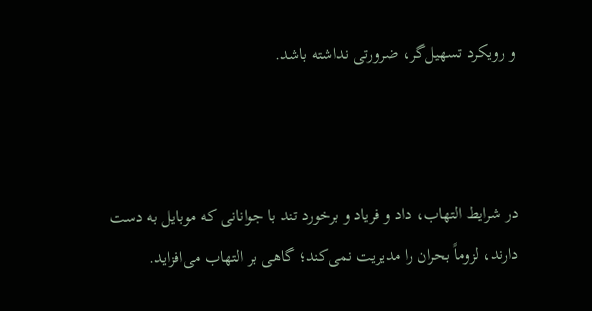و رویکرد تسهیل‌گر، ضرورتی نداشته باشد.



در شرایط التهاب، داد و فریاد و برخورد تند با جوانانی که موبایل به دست دارند، لزوماً بحران را مدیریت نمی‌کند؛ گاهی بر التهاب می‌افزاید.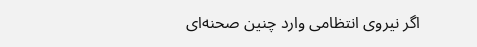اگر نیروی انتظامی وارد چنین صحنه‌ای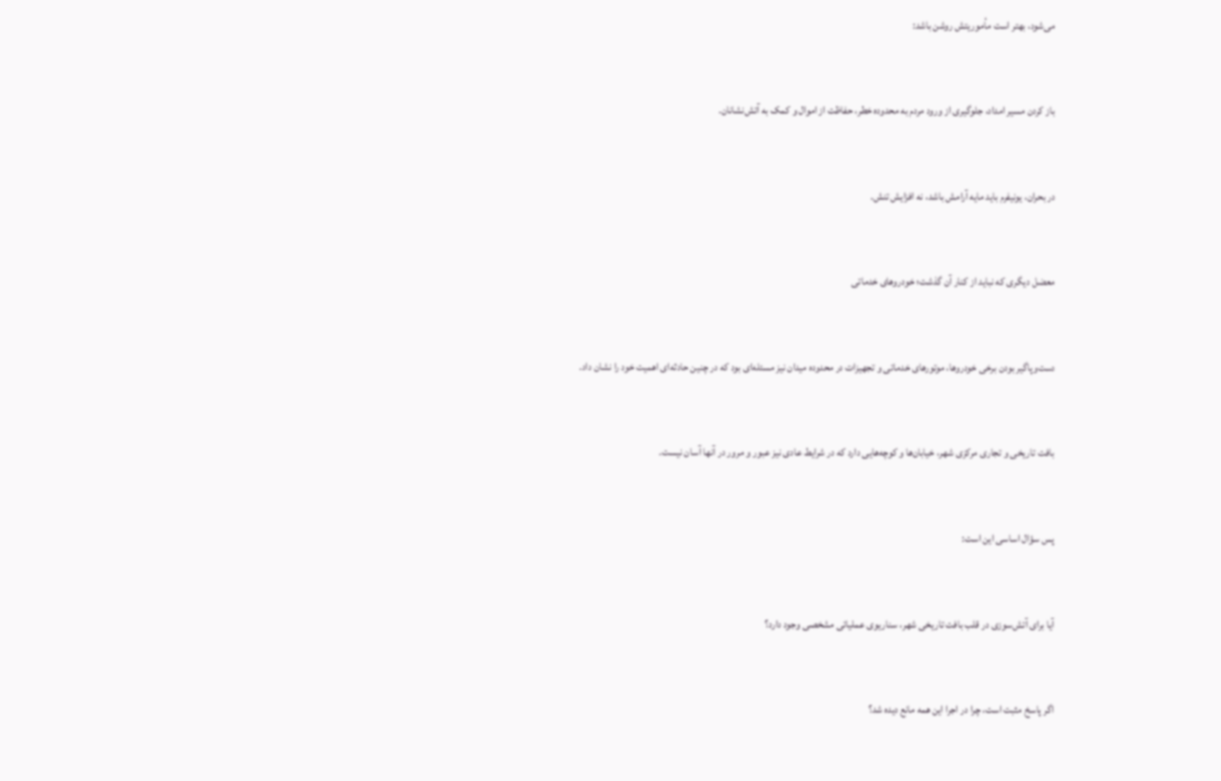می‌شود، بهتر است مأموریتش روشن باشد:



باز کردن مسیر امداد، جلوگیری از ورود مردم به محدوده خطر، حفاظت از اموال و کمک به آتش‌نشانان.



در بحران، یونیفرم باید مایه آرامش باشد، نه افزایش تنش.



معضل دیگری که نباید از کنار آن گذشت؛ خودروهای خدماتی



دست‌وپاگیر بودن برخی خودروها، موتورهای خدماتی و تجهیزات در محدوده میدان نیز مسئله‌ای بود که در چنین حادثه‌ای اهمیت خود را نشان داد.



بافت تاریخی و تجاری مرکزی شهر، خیابان‌ها و کوچه‌هایی دارد که در شرایط عادی نیز عبور و مرور در آنها آسان نیست.



پس سؤال اساسی این است:



آیا برای آتش‌سوزی در قلب بافت تاریخی شهر، سناریوی عملیاتی مشخصی وجود دارد؟



اگر پاسخ مثبت است، چرا در اجرا این همه مانع دیده شد؟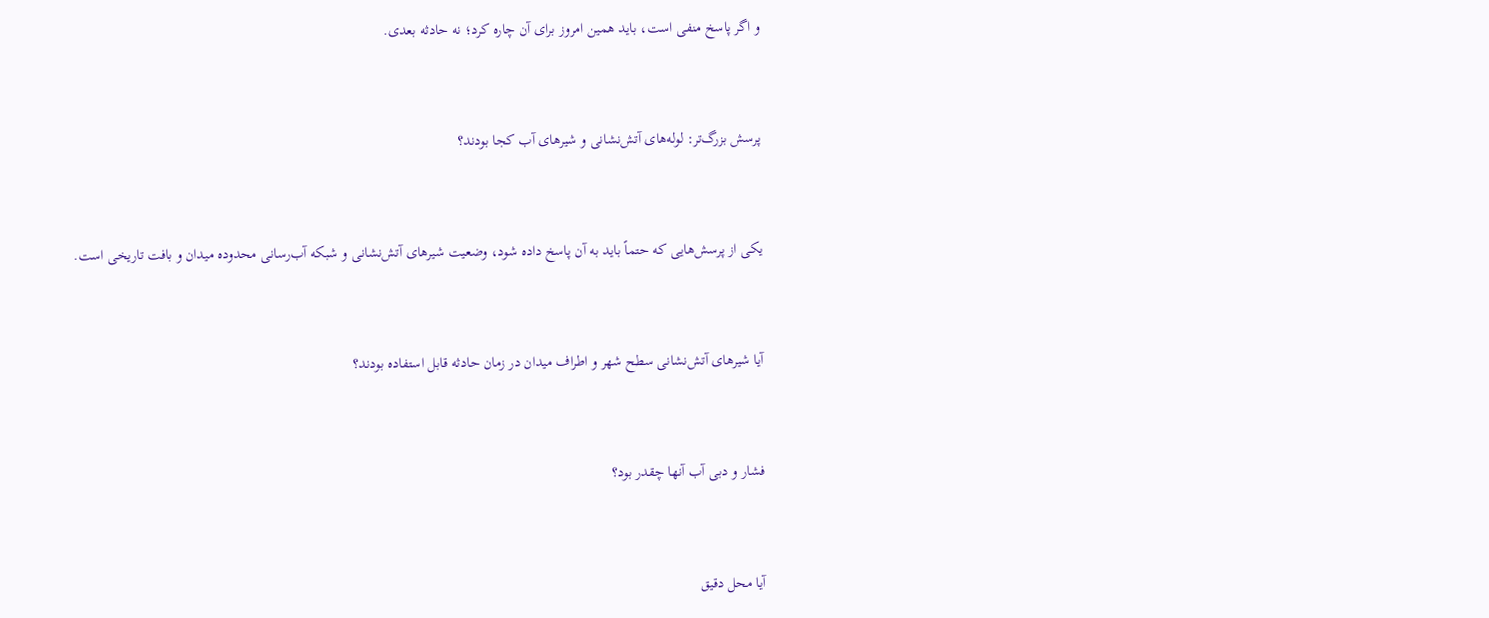و اگر پاسخ منفی است، باید همین امروز برای آن چاره کرد؛ نه حادثه بعدی.



پرسش بزرگ‌تر: لوله‌های آتش‌نشانی و شیرهای آب کجا بودند؟



یکی از پرسش‌هایی که حتماً باید به آن پاسخ داده شود، وضعیت شیرهای آتش‌نشانی و شبکه آب‌رسانی محدوده میدان و بافت تاریخی است.



آیا شیرهای آتش‌نشانی سطح شهر و اطراف میدان در زمان حادثه قابل استفاده بودند؟



فشار و دبی آب آنها چقدر بود؟



آیا محل دقیق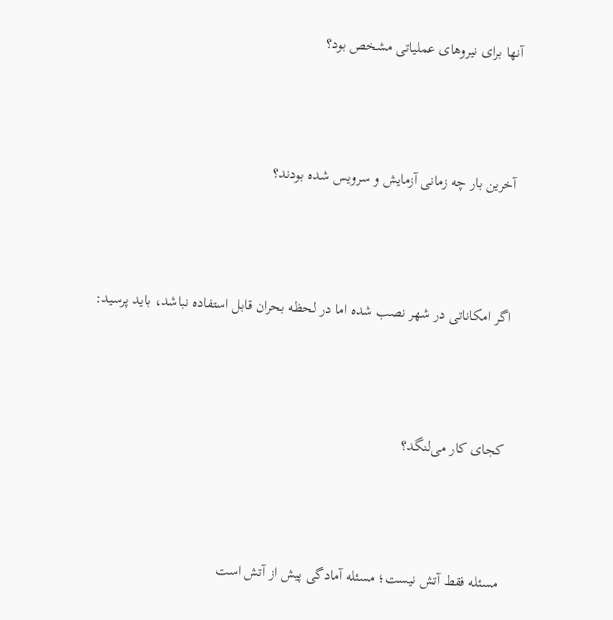آنها برای نیروهای عملیاتی مشخص بود؟



آخرین بار چه زمانی آزمایش و سرویس شده بودند؟



اگر امکاناتی در شهر نصب شده اما در لحظه بحران قابل استفاده نباشد، باید پرسید:



کجای کار می‌لنگد؟



مسئله فقط آتش نیست؛ مسئله آمادگی پیش از آتش است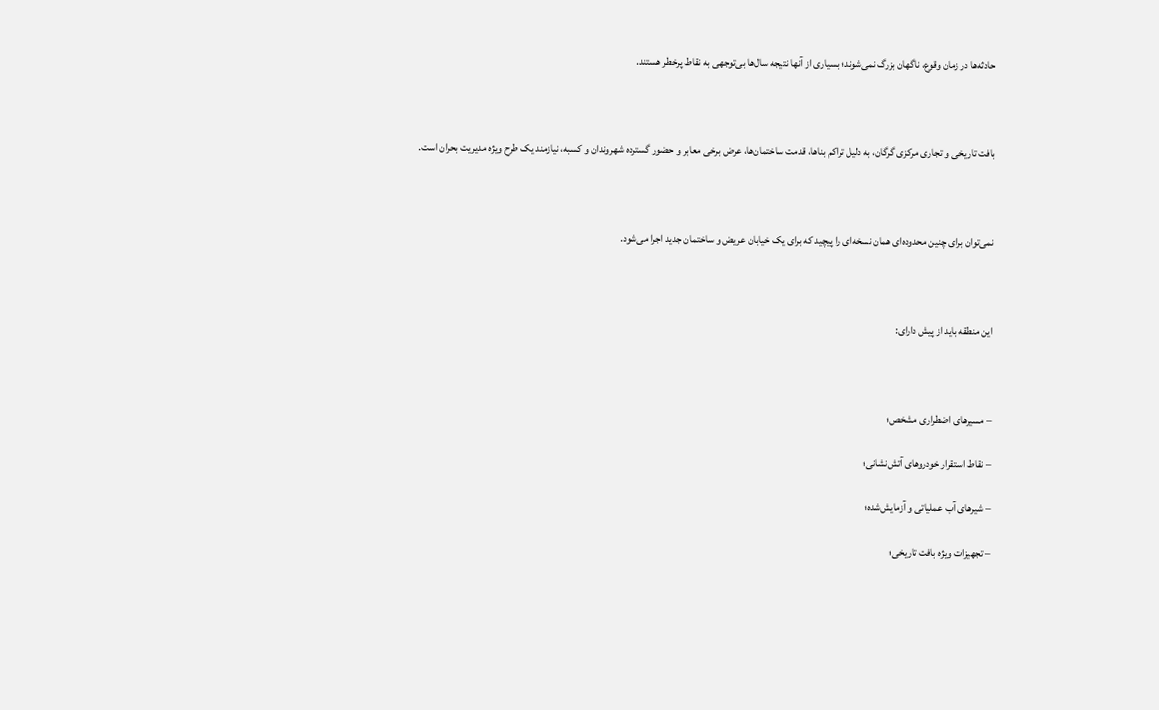حادثه‌ها در زمان وقوع، ناگهان بزرگ نمی‌شوند؛ بسیاری از آنها نتیجه سال‌ها بی‌توجهی به نقاط پرخطر هستند.



بافت تاریخی و تجاری مرکزی گرگان، به دلیل تراکم بناها، قدمت ساختمان‌ها، عرض برخی معابر و حضور گسترده شهروندان و کسبه، نیازمند یک طرح ویژه مدیریت بحران است.



نمی‌توان برای چنین محدوده‌ای همان نسخه‌ای را پیچید که برای یک خیابان عریض و ساختمان جدید اجرا می‌شود.



این منطقه باید از پیش دارای:



– مسیرهای اضطراری مشخص؛

– نقاط استقرار خودروهای آتش‌نشانی؛

– شیرهای آب عملیاتی و آزمایش‌شده؛

– تجهیزات ویژه بافت تاریخی؛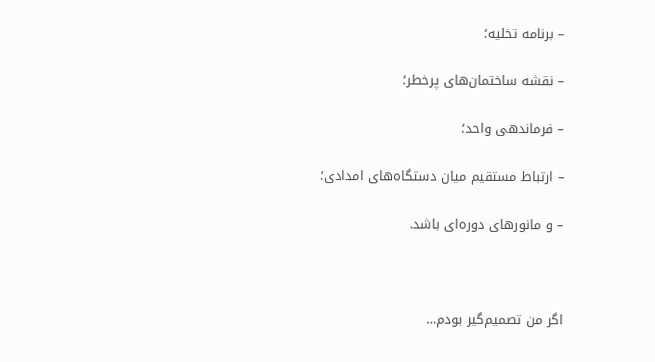– برنامه تخلیه؛

– نقشه ساختمان‌های پرخطر؛

– فرماندهی واحد؛

– ارتباط مستقیم میان دستگاه‌های امدادی؛

– و مانورهای دوره‌ای باشد.



اگر من تصمیم‌گیر بودم…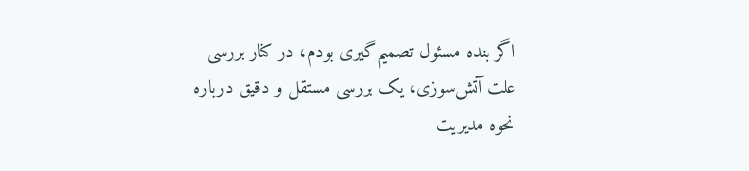اگر بنده مسئول تصمیم‌گیری بودم، در کنار بررسی علت آتش‌سوزی، یک بررسی مستقل و دقیق درباره نحوه مدیریت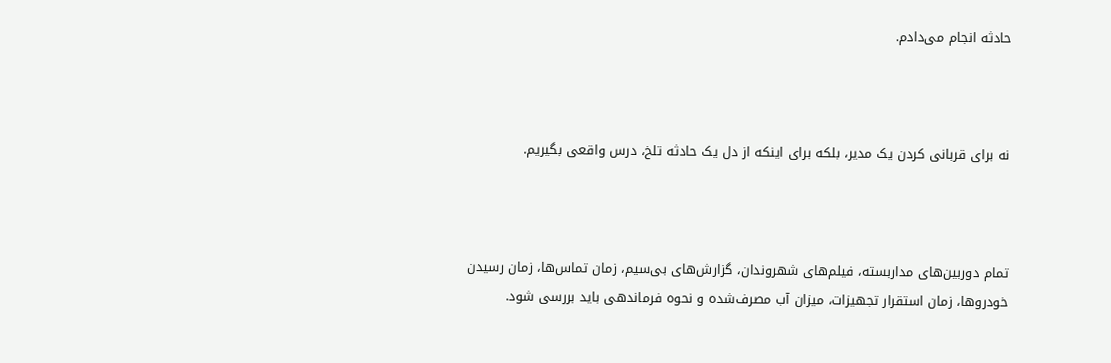حادثه انجام می‌دادم.



نه برای قربانی کردن یک مدیر، بلکه برای اینکه از دل یک حادثه تلخ، درس واقعی بگیریم.



تمام دوربین‌های مداربسته، فیلم‌های شهروندان، گزارش‌های بی‌سیم، زمان تماس‌ها، زمان رسیدن خودروها، زمان استقرار تجهیزات، میزان آب مصرف‌شده و نحوه فرماندهی باید بررسی شود.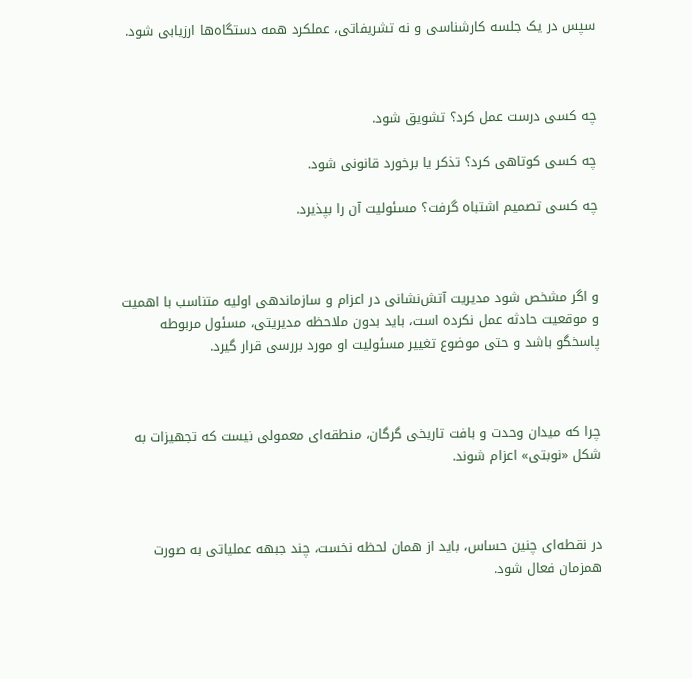سپس در یک جلسه کارشناسی و نه تشریفاتی، عملکرد همه دستگاه‌ها ارزیابی شود.



چه کسی درست عمل کرد؟ تشویق شود.

چه کسی کوتاهی کرد؟ تذکر یا برخورد قانونی شود.

چه کسی تصمیم اشتباه گرفت؟ مسئولیت آن را بپذیرد.



و اگر مشخص شود مدیریت آتش‌نشانی در اعزام و سازماندهی اولیه متناسب با اهمیت و موقعیت حادثه عمل نکرده است، باید بدون ملاحظه مدیریتی، مسئول مربوطه پاسخگو باشد و حتی موضوع تغییر مسئولیت او مورد بررسی قرار گیرد.



چرا که میدان وحدت و بافت تاریخی گرگان، منطقه‌ای معمولی نیست که تجهیزات به شکل «نوبتی» اعزام شوند.



در نقطه‌ای چنین حساس، باید از همان لحظه نخست، چند جبهه عملیاتی به صورت همزمان فعال شود.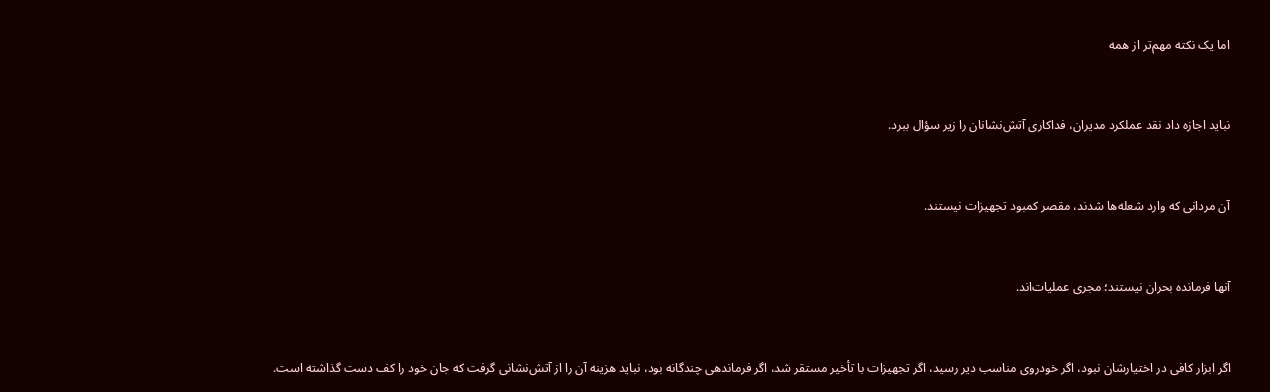اما یک نکته مهم‌تر از همه



نباید اجازه داد نقد عملکرد مدیران، فداکاری آتش‌نشانان را زیر سؤال ببرد.



آن مردانی که وارد شعله‌ها شدند، مقصر کمبود تجهیزات نیستند.



آنها فرمانده بحران نیستند؛ مجری عملیات‌اند.



اگر ابزار کافی در اختیارشان نبود، اگر خودروی مناسب دیر رسید، اگر تجهیزات با تأخیر مستقر شد، اگر فرماندهی چندگانه بود، نباید هزینه آن را از آتش‌نشانی گرفت که جان خود را کف دست گذاشته است.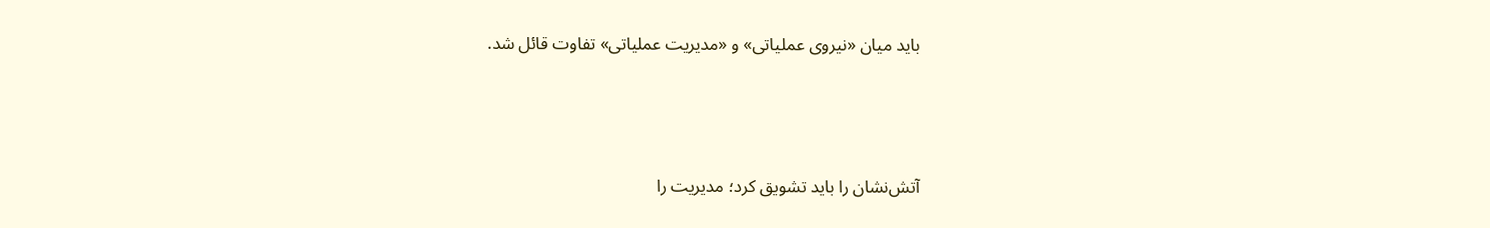باید میان «نیروی عملیاتی» و «مدیریت عملیاتی» تفاوت قائل شد.



آتش‌نشان را باید تشویق کرد؛ مدیریت را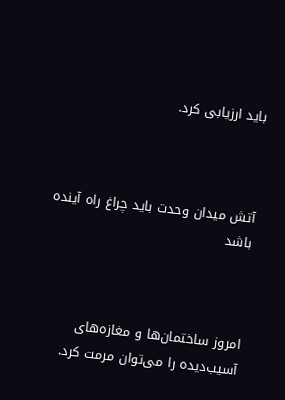باید ارزیابی کرد.



آتش میدان وحدت باید چراغ راه آینده باشد



امروز ساختمان‌ها و مغازه‌های آسیب‌دیده را می‌توان مرمت کرد.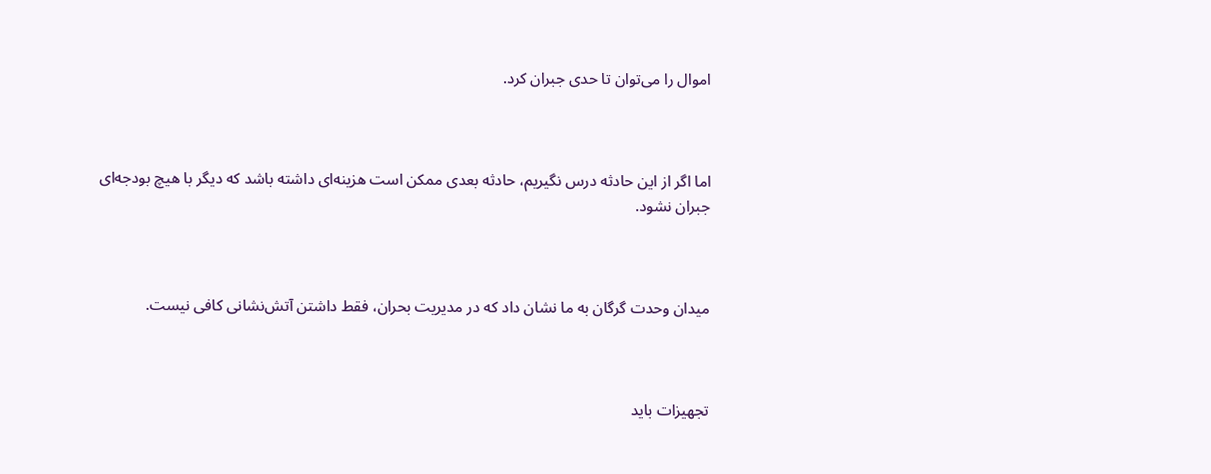اموال را می‌توان تا حدی جبران کرد.



اما اگر از این حادثه درس نگیریم، حادثه بعدی ممکن است هزینه‌ای داشته باشد که دیگر با هیچ بودجه‌ای جبران نشود.



میدان وحدت گرگان به ما نشان داد که در مدیریت بحران، فقط داشتن آتش‌نشانی کافی نیست.



تجهیزات باید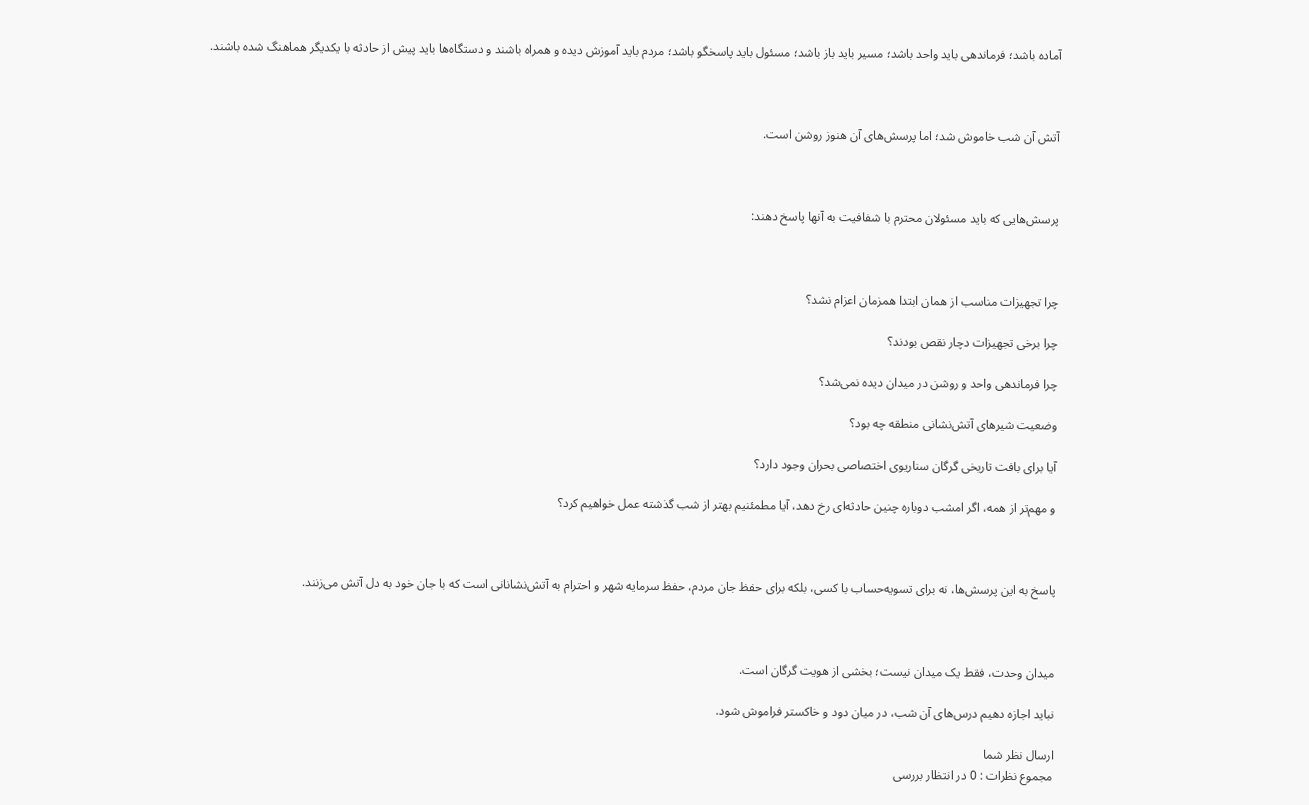آماده باشد؛ فرماندهی باید واحد باشد؛ مسیر باید باز باشد؛ مسئول باید پاسخگو باشد؛ مردم باید آموزش دیده و همراه باشند و دستگاه‌ها باید پیش از حادثه با یکدیگر هماهنگ شده باشند.



آتش آن شب خاموش شد؛ اما پرسش‌های آن هنوز روشن است.



پرسش‌هایی که باید مسئولان محترم با شفافیت به آنها پاسخ دهند:



چرا تجهیزات مناسب از همان ابتدا همزمان اعزام نشد؟

چرا برخی تجهیزات دچار نقص بودند؟

چرا فرماندهی واحد و روشن در میدان دیده نمی‌شد؟

وضعیت شیرهای آتش‌نشانی منطقه چه بود؟

آیا برای بافت تاریخی گرگان سناریوی اختصاصی بحران وجود دارد؟

و مهم‌تر از همه، اگر امشب دوباره چنین حادثه‌ای رخ دهد، آیا مطمئنیم بهتر از شب گذشته عمل خواهیم کرد؟



پاسخ به این پرسش‌ها، نه برای تسویه‌حساب با کسی، بلکه برای حفظ جان مردم، حفظ سرمایه شهر و احترام به آتش‌نشانانی است که با جان خود به دل آتش می‌زنند.



میدان وحدت، فقط یک میدان نیست؛ بخشی از هویت گرگان است.

نباید اجازه دهیم درس‌های آن شب، در میان دود و خاکستر فراموش شود.

ارسال نظر شما
مجموع نظرات : 0 در انتظار بررسی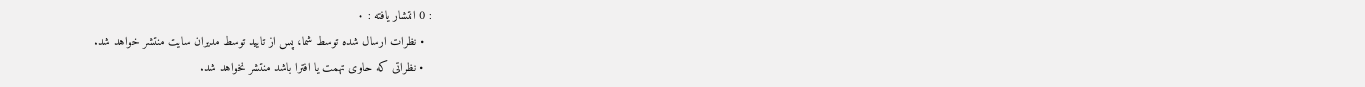: 0 انتشار یافته : ۰
  • نظرات ارسال شده توسط شما، پس از تایید توسط مدیران سایت منتشر خواهد شد.
  • نظراتی که حاوی تهمت یا افترا باشد منتشر نخواهد شد.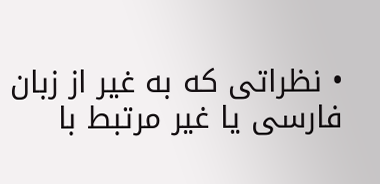• نظراتی که به غیر از زبان فارسی یا غیر مرتبط با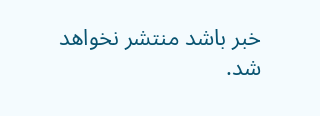خبر باشد منتشر نخواهد شد.